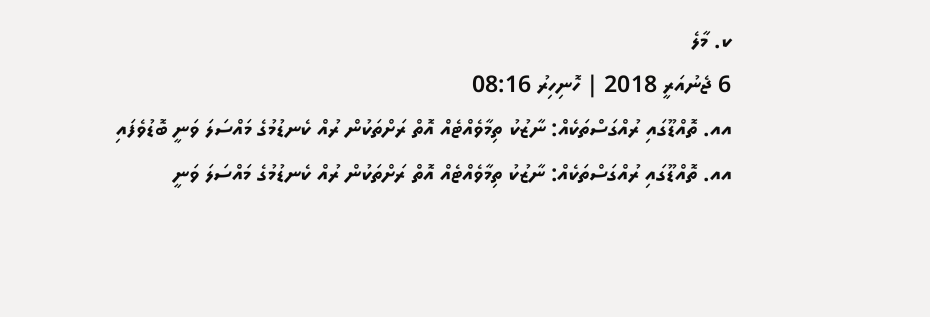ކ. މާލެ
6 ޖެނުއަރީ 2018 | ހޮނިހިރު 08:16
އއ. ތޮއްޑޫގައި ރުއްގަސްތަކެއް: ނާޒުކު ތިމާވެއްޓެއް އޮތް ރަށްތަކުން ރުއް ކެނޑުމުގެ މައްސަލަ ވަނީ ބޮޑުވެފައި
އއ. ތޮއްޑޫގައި ރުއްގަސްތަކެއް: ނާޒުކު ތިމާވެއްޓެއް އޮތް ރަށްތަކުން ރުއް ކެނޑުމުގެ މައްސަލަ ވަނީ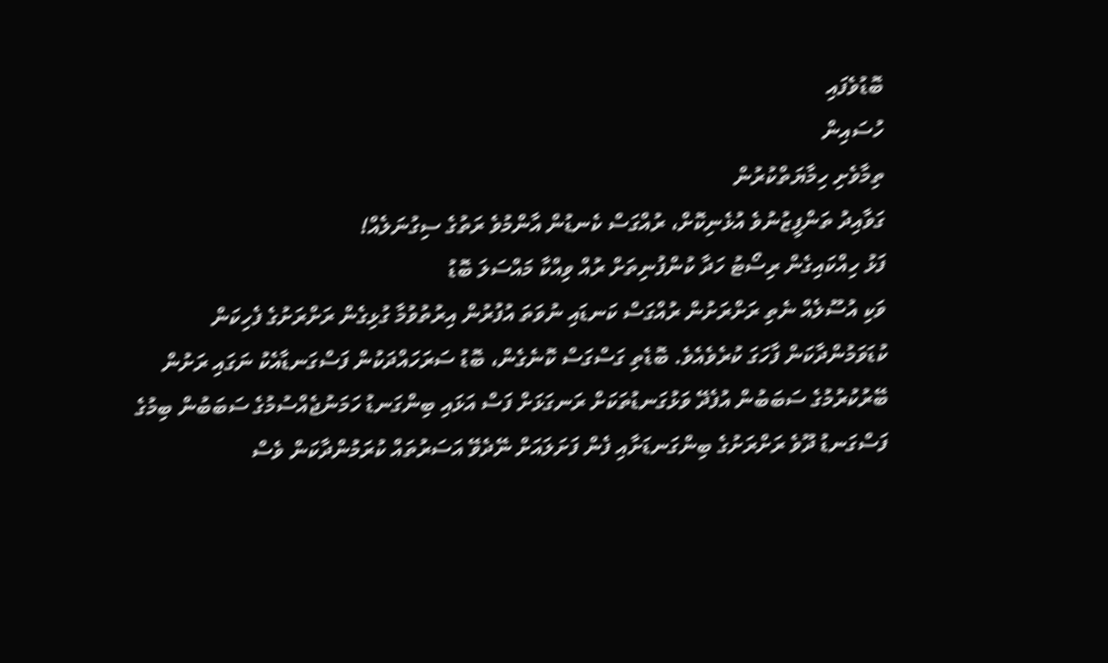ބޮޑުވެފައި
ހުސައިން
ތިމާވެށި ހިމާޔަތްކުރުން
ގަވާއިދު ތަންފީޒުނުވެ އުޅެނިކޮށް، ރުއްގަސް ކެނޑުން އާންމުވެ ރަތުގެ ސިގުނަލެއް!
ފަޅު ހިއްކައިގެން ރިސޯޓު ހަދާ ކުންފުނިތަށް ރުއް ވިއްކާ މައްސަލަ ބޮޑު
ވަކި އުސޫލެއް ނެތި ރަށްރަށުން ރުއްގަސް ކަނޑައި ނުވަތަ އުފުރުން އިރުތުވުމާ ގުޅިގެން ރަށްރަށުގެ ފެހިކަން ކުޑަވަމުންދާކަން ފާހަގަ ކުރެވެއެވެ. ބޮޑެތި ގަސްގަސް ކޮނެގެން، ބޮޑު ސަރަހައްދަކުން ފަސްގަނޑާއެކު ނަގައި ރަށުން ބޭރުކުރުމުގެ ސަބަބުން އުފެދޭ ވަޅުގަނޑުތަކަށް ރަނގަޅަށް ފަސް އަޅައި ބިންގަނޑު ހަމަނުޖެއްސުމުގެ ސަބަބުން ބިމުގެ ފަސްގަނޑު ދޫވެ ރަށްރަށުގެ ބިންގަނޑަށާއި ފެން ފަށަލައަށް ނޭދެވޭ އަސަރުތައް ކުރަމުންދާކަން ވެސް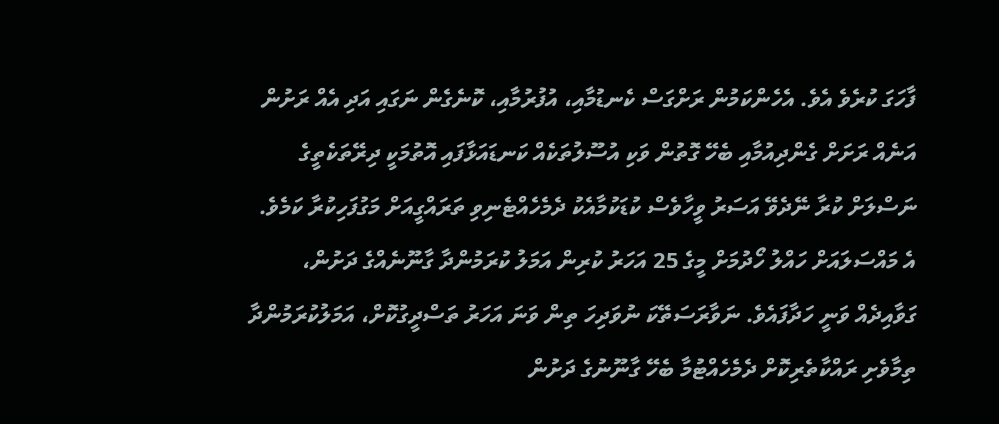ފާހަގަ ކުރެވެ އެވެ. އެހެންކަމުން ރަށްގަސް ކެނޑުމާއި، އުފުރުމާއި، ކޮނެގެން ނަގައި އަދި އެއް ރަށުން އަނެއް ރަށަށް ގެންދިއުމާއި ބެހޭ ގޮތުން ވަކި އުސޫލުތަކެއް ކަނޑައަޅާފައި އޮތުމަކީ ދިރޭތަކެތީގެ ނަސްލަށް ކުރާ ނޭދެވޭ އަސަރު ވީހާވެސް ކުޑަކުމާއެކު ދެމެހެއްޓެނިވި ތަރައްގީއަށް މަގުފަހިކުރާ ކަމެވެ.
އެ މައްސަލައަށް ހައްލު ހޯދުމަށް މީގެ 25 އަހަރު ކުރިން އަމަލު ކުރަމުންދާ ގާނޫނެއްގެ ދަށުން، ގަވާއިދެއް ވަނީ ހަދާފައެވެ. ނަވާރަސަތޭކަ ނުވަދިހަ ތިން ވަނަ އަހަރު ތަސްދީގުކޮށް، އަމަލުކުރަމުންދާ ތިމާވެށި ރައްކާތެރިކޮށް ދެމެހެއްޓުމާ ބެހޭ ގާނޫނުގެ ދަށުން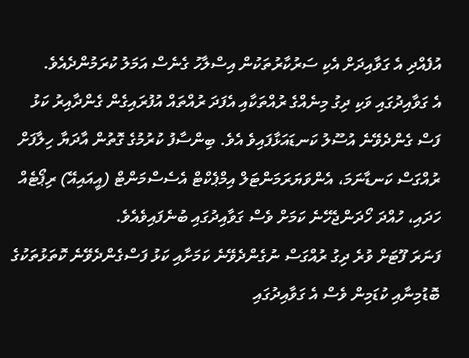އުފެއްދި އެ ގަވާއިދަށް އެކި ސަރުކާރުތަކުން އިސްލާހު ގެނެސް އަމަލު ކުރަމުންދެއެވެ.
އެ ގަވާއިދުގައި ވަކި ދިގު މިނެއްގެ ރުއްތަކާއި އެފަދަ ރުއްތައް އުފުރައިގެން ގެންދާއިރު ކަޅު ފަސް ގެންދެވޭނެ އުސޫލު ކަނޑައަޅާފައިވެ އެވެ. ބިންސާފު ކުރުމުގެ ގޮތުން އާދަޔާ ހިލާފަށް ރުއްގަސް ކަނޑާނަމަ، އެންވަޔަރަމަންޓަލް އިމްޕެކްޓް އެސެސްމަންޓް (އީއައިއޭ) ރިޕޯޓެއް ހަދައި، ހުއްދަ ހޯދަންޖެހޭނެ ކަމަށް ވެސް ގަވާއިދުގައި ބުނެފައިވެއެވެ.
ފަނަރަ ފޫޓަށް ވުރެ ދިގު ރުއްގަސް ނުގެންދެވޭނެ ކަމަށާއި ކަޅު ފަސްގެންދެވޭނެ ކޮތަޅުތަކުގެ ބޮޑުމިނާއި ކުޑަމިން ވެސް އެ ގަވާއިދުގައި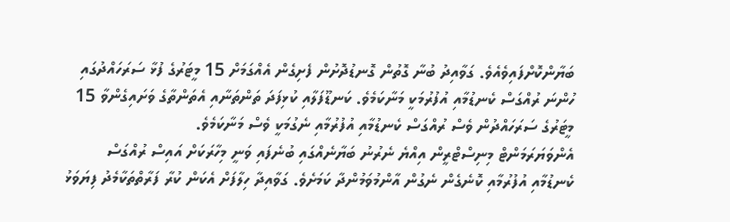ބަޔާންކޮށްފައިވެއެވެ. ގަވާއިދު ބުނާ ގޮތުން ގޮނޑުދޮށުން ފެށިގެން އެއްގަމަށް 15 މީޓަރުގެ ފުޅާ ސަރަހައްދުގައި ހުންނަ ރުއްގަސް ކެނޑުމާއި އުފުރުމަކީ މަނާކަމެވެ. ކަނޑޫފަލާއި ކުޅިފަދަ ތަންތަނާއި އެތަންތާގެ ވަށައިގެންވާ 15 މީޓަރުގެ ސަރަހައްދުން ވެސް ރުއްގަސް ކެނޑުމާއި އުފުރުމާއި ނެގުމަކީ ވެސް މަނާކަމެވެ.
އެންވަޔަރަމަންޓް މިނިސްޓްރީން އިއްޔެ ނެރުނު ބަޔާނެއްގައި ބުނެފައި ވަނީ މިހާރަކަށް އައިސް ރުއްގަސް ކެނޑުމާއި އުފުރުމާއި ކޮނެގެން ނެގުން އާންމުވަމުންދާ ކަމަށެވެ. ގަވާއިދާ ހިލާފަށް އެކަން ކުރާ ފަރާތްތަކާމެދު ފިޔަވަޅު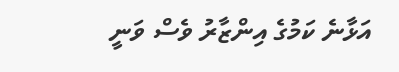އަޅާނެ ކަމުގެ އިންޒާރު ވެސް ވަނީ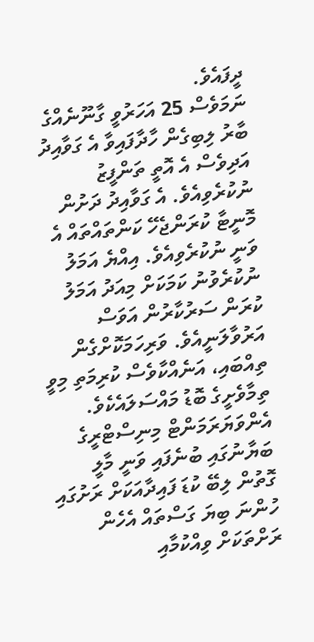ދީފައެވެ.
ނަމަވެސް 25 އަހަރުވީ ގާނޫނެއްގެ ބާރު ލިބިގެން ހާދާފައިވާ އެ ގަވާއިދު އަދިވެސް އެ އޮތީ ތަންފީޒު ނުކުރެވިއެވެ. އެ ގަވާއިދު ދަށުން މޮނީޓާ ކުރަންޖެހޭ ކަންތައްތައް އެ ވަނީ ނުކުރެވިއެވެ. އިއްޔެ އަމަލު ނުކުރެވުނު ކަމަކަށް މިއަދު އަމަލު ކުރަން ސަރުކާރުން އަވަސް އަރުވާލަނީއެވެ. ވަރިހަމަކޮށްގެން ތިއްބައި، އަނެއްކާވެސް ކުރިމަތި މިވީ ތިމާވެށީގެ ބޮޑު މައްސަލައެކެވެ.
އެންވަޔަރަމަންޓް މިނިސްޓްރީގެ ބަޔާނުގައި ބުނެފައި ވަނީ މާލީ ގޮތުން ލިބޭ ކުޑަ ފައިދާއަކަށް ރަށުގައި ހުންނަ ބިޔަ ގަސްތައް އެހެން ރަށްތަކަށް ވިއްކުމާއި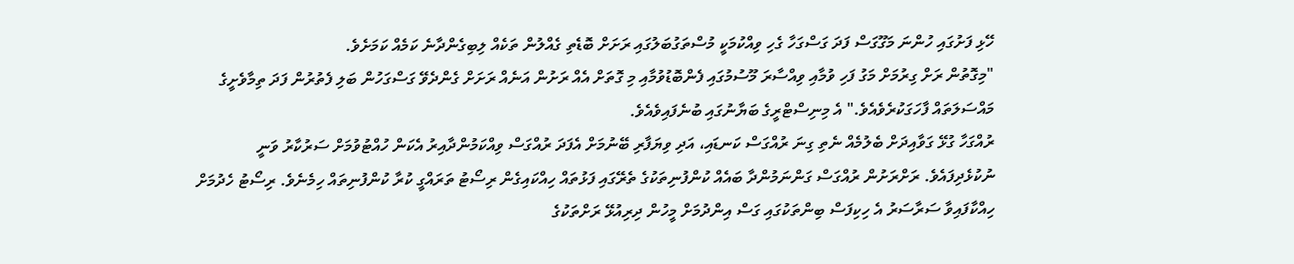ހޭޅި ފަށުގައި ހުންނަ މަގޫގަސް ފަދަ ގަސްގަހާ ގެހި ވިއްކުމަކީ މުސްތަގުބަލުގައި ރަށަށް ބޮޑެތި ގެއްލުން ތަކެއް ލިބިގެންދާނެ ކަމެއް ކަމަށެވެ.
"މިގޮތުން ރަށް ގިރުމަށް މަގު ފަހި ވުމާއި ވިއްސާރަ މޫސުމުގައި ފެންބޮޑުވުމާއި މި ގޮތަށް އެއް ރަށުން އަނެއް ރަށަށް ގެންދެވޭ ގަސްގަހުން ބަލި ފެތުރުން ފަދަ ތިމާވެށީގެ މައްސަލަތައް ފާހަގަކުރެވެއެވެ." އެ މިނިސްޓްރީގެ ބަޔާނުގައި ބުނެފައިވެއެވެ.
ރުއްގަހާ ގުޅޭ ގަވާއިދަށް ބެލުމެއް ނެތި ގިނަ ރުއްގަސް ކަނޑައި، އަދި ވިޔަފާރި ބޭނުމަށް އެފަދަ ރުއްގަސް ވިއްކަމުންދާއިރު އެކަން ހުއްޓުވުމަށް ސަރުކާރު ވަނީ ނުކުޅެދިފައެވެ. ރަށްރަށުން ރުއްގަސް ގަންނަމުންދާ ބައެއް ކުންފުނިތަކުގެ ތެރޭގައި ފަޅުތައް ހިއްކައިގެން ރިސޯޓު ތަރައްގީ ކުރާ ކުންފުނިތައް ހިމެނެވެ. ރިސޯޓު ހެދުމަށް ހިއްކާފައިވާ ސަރާސަރު އެ ހިކިފަސް ބިންތަކުގައި ގަސް އިންދުމަށް މީހުން ދިރިއުޅޭ ރަށްތަކުގެ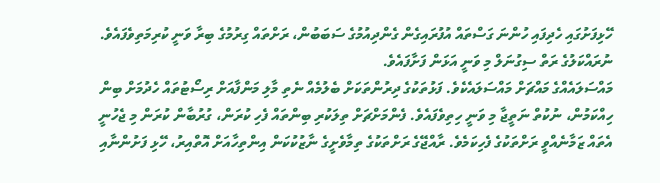ހޭޅިފަށުގައި ހެދިފައި ހުންނަ ގަސްތައް އުފުރައިގެން ގެންދިއުމުގެ ސަބަބުން، ރަށްތައް ގިރުމުގެ ބިރާ ވަނީ ކުރިމަތިވެފައެވެ. ނުރައްކަލުގެ ރަތް ސިގުނަލް މި ވަނީ އަޅަން ފަށާފައެވެ.
މައްސަލައެއްގެ މައްޗަށް މައްސަލައެކެވެ. ފަޅުތަކުގެ ދިރުންތަކަށް ބެލުމެއް ނެތި މާލި މަންފާއަށް ރިސޯޓުތައް ހެދުމަށް ބިން ހިއްކަމުން، ނުކުތް ނަތީޖާ މި ވަނީ ހިތިވެފައެވެ. ފެންމަށްޗަށް ތިލަކުރި ބިންތައް ފެހި ކުރަން، ގުރުބާން ކުރަން މި ޖެހުނީ އެތައް ޒަމާނެއްވީ ރަށްތަކުގެ ފެހިކަމެވެ. ރާއްޖޭގެ ރަށްތަކުގެ ތިމާވެށީގެ ނާޒުކުކަން އިންތިހާއަށް އޮތްއިރު، ހޭޅި ފަށުންނާއި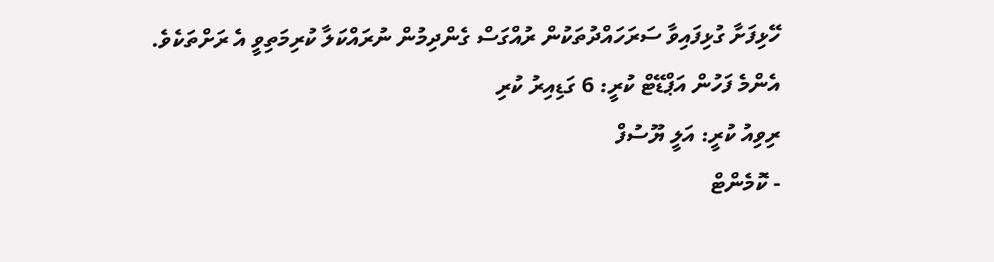ހޭޅިފަށާ ގުޅިފައިވާ ސަރަހައްދުތަކުން ރުއްގަސް ގެންދިމުން ނުރައްކަލާ ކުރިމަތިވީ އެ ރަށްތަކެވެ.
އެންމެ ފަހުން އަޕްޑޭޓް ކުރީ: 6 ގަޑިއިރު ކުރި
ރިވިއު ކުރީ: އަލީ ޔޫސުފް
- ކޮމެންޓް